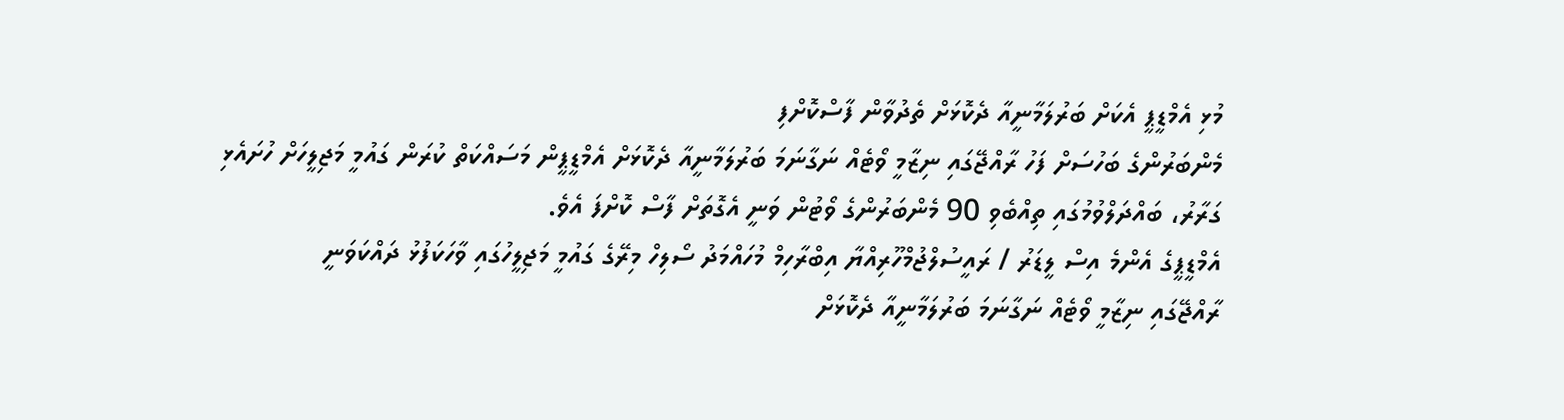މުޅި އެމްޑީޕީ އެކަށް ބަރުލަމާނީއާ ދެކޮޅަށް ތެދުވާން ފާސްކޮށްފި
މެންބަރުންގެ ބަހުސަށް ފަހު ރާއްޖޭގައި ނިޒާމީ ވޯޓެއް ނަގާނަމަ ބަރުލަމާނީއާ ދެކޮޅަށް އެމްޑީޕީން މަސައްކަތް ކުރަން ގައުމީ މަޖިލީހަށް ހުށައެޅި ގަރާރު، ބައްދަލްވުމުގައި ތިއްބެވި 90 މެންބަރުންގެ ވޯޓުން ވަނީ އެގޮތަށް ފާސް ކޮށްފަ އެވެ.
އެމްޑީޕީގެ އެންމެ އިސް ލީޑަރު / ރައީސުލްޖުމްހޫރިއްޔާ އިބްރާހިމް މުހައްމަދު ސޯލިހް މިރޭގެ ގައުމީ މަޖިލީހުގައި ވާހަކަފުޅު ދައްކަވަނީ
ރާއްޖޭގައި ނިޒާމީ ވޯޓެއް ނަގާނަމަ ބަރުލަމާނީއާ ދެކޮޅަށް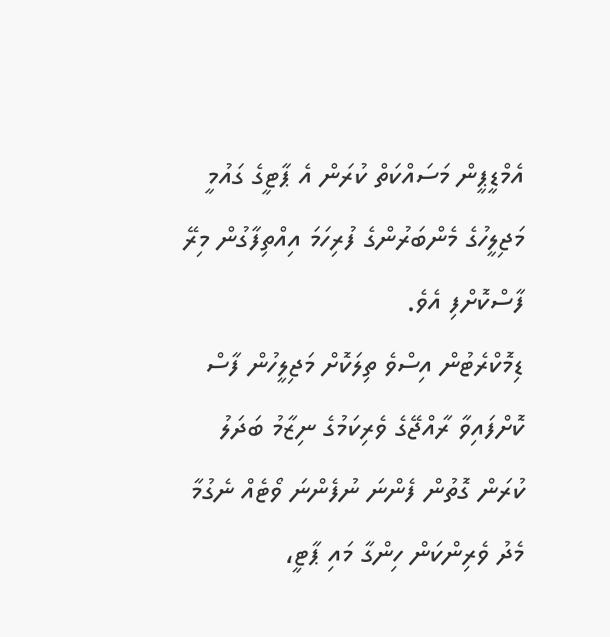އެމްޑީޕީން މަސައްކަތް ކުރަން އެ ޕާޓީގެ ގައުމީ މަޖިލީހުގެ މެންބަރުންގެ ފުރިހަމަ އިއްތިފާގުން މިރޭ ފާސްކޮށްފި އެވެ.
ޑިމޮކްރެޓުން އިސްވެ ތިލަކޮށް މަޖިލީހުން ފާސް ކޮށްފައިވާ ރާއްޖޭގެ ވެރިކަމުގެ ނިޒާމު ބަދަލު ކުރަން ގޮތުން ފެންނަ ނުފެންނަ ވޯޓެއް ނެގުމާ މެދު ވެރިންކަން ހިންގާ މައި ޕާޓީ،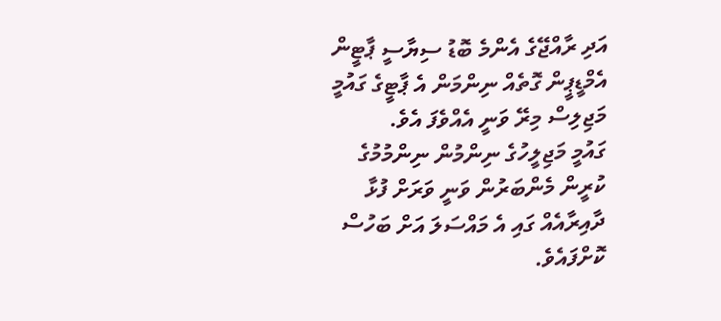އަދި ރާއްޖޭގެ އެންމެ ބޮޑު ސިޔާސީ ޕާޓީން އެމްޑީޕީން ގޮތެއް ނިންމަން އެ ޕާޓީގެ ގައުމީ މަޖިލިސް މިރޭ ވަނީ އެއްވެފަ އެވެ.
ގައުމީ މަޖިލީހުގެ ނިންމުން ނިންމުމުގެ ކުރީން މެންބަރުން ވަނީ ވަރަށް ފުޅާ ދާއިރާއެއް ގައި އެ މައްސަލަ އަށް ބަހުސް ކޮށްފައެވެ.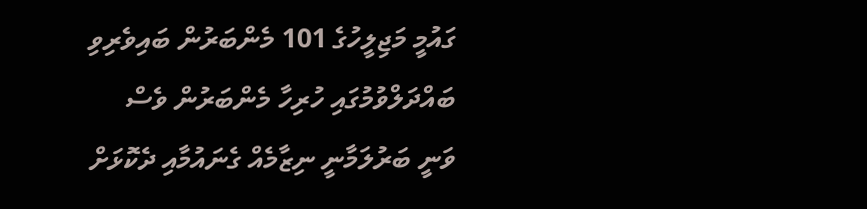ގައުމީ މަޖިލީހުގެ 101 މެންބަރުން ބައިވެރިވި ބައްދަލްވުމުގައި ހުރިހާ މެންބަރުން ވެސް ވަނީ ބަރުލަމާނީ ނިޒާމެއް ގެނައުމާއި ދެކޮޅަށް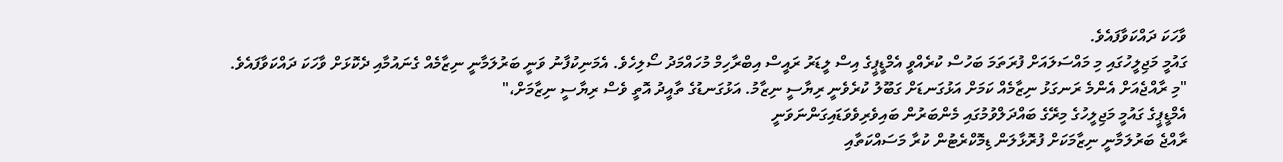ވާހަކަ ދައްކަވާފައެވެ.
ގައުމީ މަޖިލީހުގައި މި މައްސަލައަށް ފުރަތަމަ ބަހުސް ކުރެއްވީ އެމްޑީޕީގެ އިސް ލީޑަރު ރައީސް އިބްރާހިމް މުހައްމަދު ސޯލިހެވެ. އެމަނިކުފާނު ވަނީ ބަރުލަމާނީ ނިޒާމެއް ގެނައުމާއި ދެކޮޅަށް ވާހަކަ ދައްކަވާފައެވެ.
"މި ރާއްޖެއަށް އެންމެ ރަނގަޅު ނިޒާމެއް ކަމަށް އަޅުގަނޑަށް ގަބޫލު ކުރެވެނީ ރިޔާސީ ނިޒާމު. އަޅުގަނޑުގެ ތާއީދު އޮތީ ވެސް ރިޔާސީ ނިޒާމަށް،"
އެމްޑީޕީގެ ގައުމީ މަޖިލީހުގެ މިރޭގެ ބައްދަލްވުމުގައި މެންބަރުން ބައިވެރިވެވަޑައިގަންނަވަނީ
ރާއްޖެ ބަރުލަމާނީ ނިޒާމަކަށް ފުރޮޅާލަން ޑިމޮކްރެޓުން ކުރާ މަސައްކަތާއި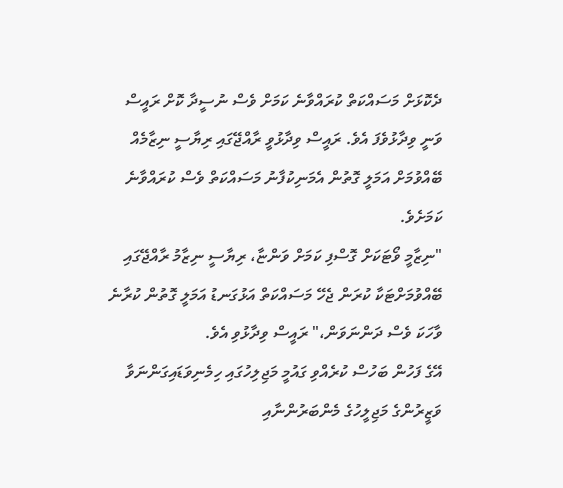ދެކޮޅަށް މަސައްކަތް ކުރައްވާނެ ކަމަށް ވެސް ނުސީދާ ކޮށް ރައީސް ވަނީ ވިދާޅުވެފަ އެވެ. ރައީސް ވިދާޅުވީ ރާއްޖޭގައި ރިޔާސީ ނިޒާމެއް ބޭއްވުމަށް އަމަލީ ގޮތުން އެމަނިކުފާނު މަސައްކަތް ވެސް ކުރައްވާނެ ކަމަށެވެ.
"ނިޒާމީ ވޯޓަކަށް ގޮސްފި ކަމަށް ވަންޏާ، ރިޔާސީ ނިޒާމު ރާއްޖޭގައި ބޭއްވުމަށްޓަކާ ކުރަން ޖެހޭ މަސައްކަތް އަޅުގަނޑު އަމަލީ ގޮތުން ކުރާނެ ވާހަކަ ވެސް ދަންނަވަން،" ރައީސް ވިދާޅުވި އެވެ.
އޭގެ ފަހުން ބަހުސް ކުރެއްވި ގައުމީ މަޖިލިހުގައި ހިމެނިވަޑައިގަންނަވާ ވަޒީރުންގެ މަޖިލީހުގެ މެންބަރުންނާއި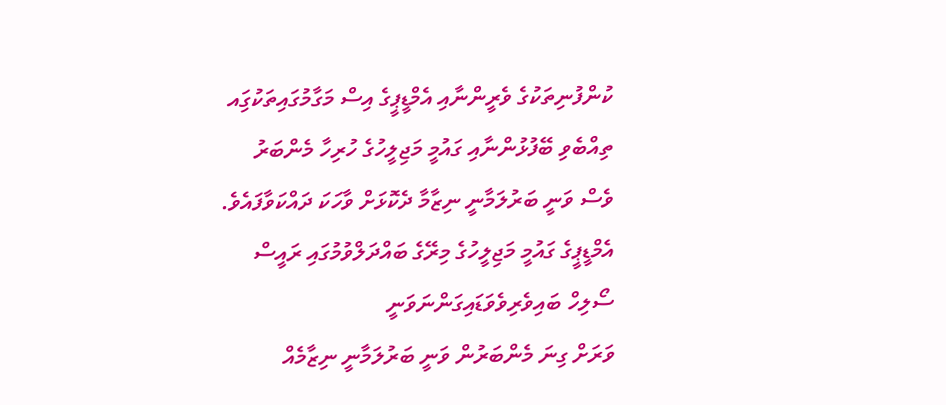ކުންފުނިތަކުގެ ވެރީންނާއި އެމްޑީޕީގެ އިސް މަގާމުގައިތަކުގަިއ ތިއްބެވި ބޭފުޅުންނާއި ގައުމީ މަޖިލީހުގެ ހުރިހާ މެންބަރު ވެސް ވަނީ ބަރުލަމާނީ ނިޒާމާ ދެކޮޅަށް ވާހަކަ ދައްކަވާފައެވެ.
އެމްޑީޕީގެ ގައުމީ މަޖިލީހުގެ މިރޭގެ ބައްދަލްވުމުގައި ރައީސް ސޯލިހް ބައިވެރިވެވަޑައިގަންނަވަނީ
ވަރަށް ގިނަ މެންބަރުން ވަނީ ބަރުލަމާނީ ނިޒާމެއް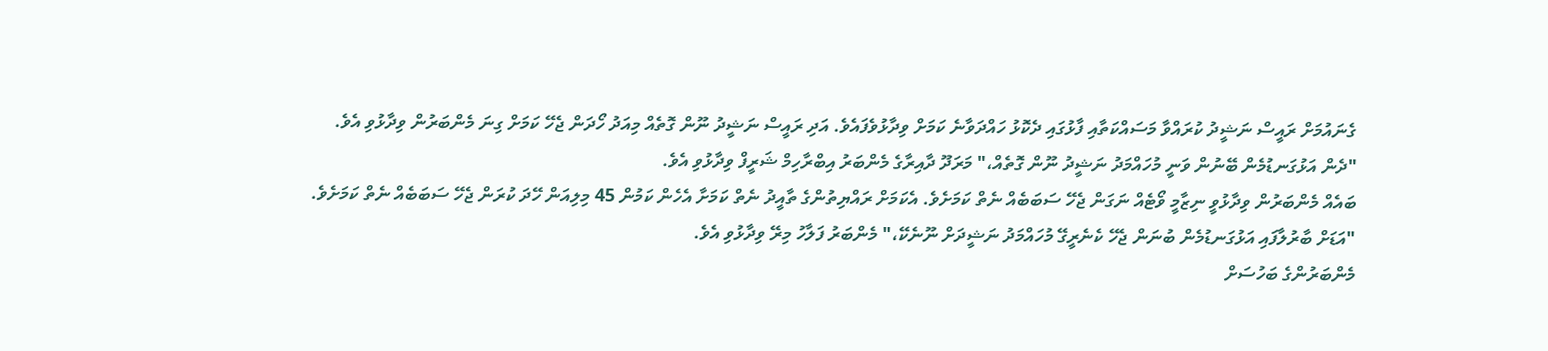ގެނައުމަށް ރައީސް ނަޝީދު ކުރައްވާ މަސައްކަތާއި ފާޅުގައި ދެކޮޅު ހައްދަވާނެ ކަމަށް ވިދާޅުވެފައެވެ. އަދި ރައީސް ނަޝީދު ނޫން ގޮތެއް މިއަދު ހޯދަން ޖެހޭ ކަމަށް ގިނަ މެންބަރުން ވިދާޅުވި އެވެ.
"ދެން އަޅުގަނޑުމެން ބޭނުން ވަނީ މުހައްމަދު ނަޝީދު ނޫން ގޮތެއް،" މަރަދޫ ދާއިރާގެ މެންބަރު އިބްރާހިމް ޝަރީފް ވިދާޅުވި އެވެ.
ބައެއް މެންބަރުން ވިދާޅުވީ ނިޒާމީ ވޯޓެއް ނަގަން ޖެހޭ ސަބަބެއް ނެތް ކަމަށެވެ. އެކަމަށް ރައްޔިތުންގެ ތާއީދު ނެތް ކަމަށާ އެހެން ކަމުން 45 މިލިއަން ހޭދަ ކުރަން ޖެހޭ ސަބަބެއް ނެތް ކަމަށެވެ.
"އަޑަށް ބާރުލާފައި އަޅުގަނޑުމެން ބުނަން ޖެހޭ ކެނެރީގޭ މުހައްމަދު ނަޝީދަށް ނޫނެކޭ،" މެންބަރު ފަލާހު މިރޭ ވިދާޅުވި އެވެ.
މެންބަރުންގެ ބަހުސަށް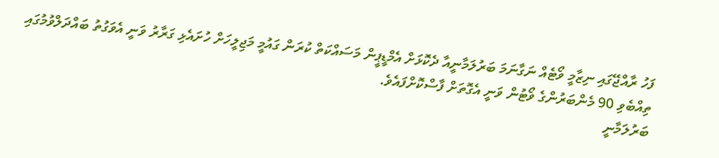ފަހު ރާއްޖޭގައި ނިޒާމީ ވޯޓެއް ނަގާނަމަ ބަރުލަމާނީއާ ދެކޮޅަށް އެމްޑީޕީން މަސައްކަތް ކުރަން ގައުމީ މަޖިލީހަށް ހުށައެޅި ގަރާރު ވަނީ އެވަގުތު ބައްދަލްވުމުގައި ތިއްބެވި 90 މެންބަރުންގެ ވޯޓުން ވަނީ އެގޮތަށް ފާސްކޮށްފައެވެ.
ބަރުލަމާނީ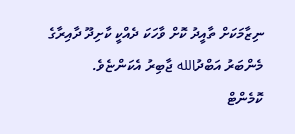ނިޒާމަކަށް ތާއީދު ކޮށް ވާހަކަ ދެއްކީ ކާށިދޫ ދާއިރާގެ މެންބަރު އަބްދުالله ޖާބިރު އެކަންޏެވެ.
ކޮމެންޓް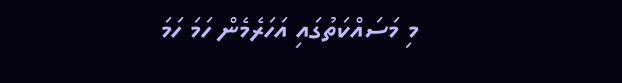މި މަސައްކަތުގައި އަހަރެމެން ހަމަ ހަމަ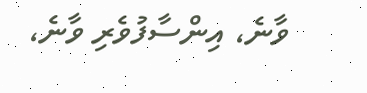ވާނެ، އިންސާފުވެރި ވާނެ،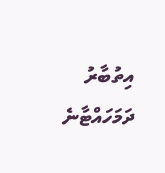އިތުބާރު ދަމަހައްޓާނެ